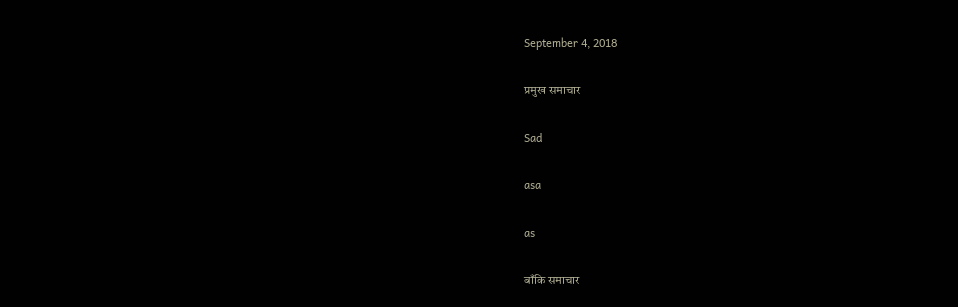September 4, 2018

प्रमुख समाचार

Sad

asa

as

बाँकि समाचार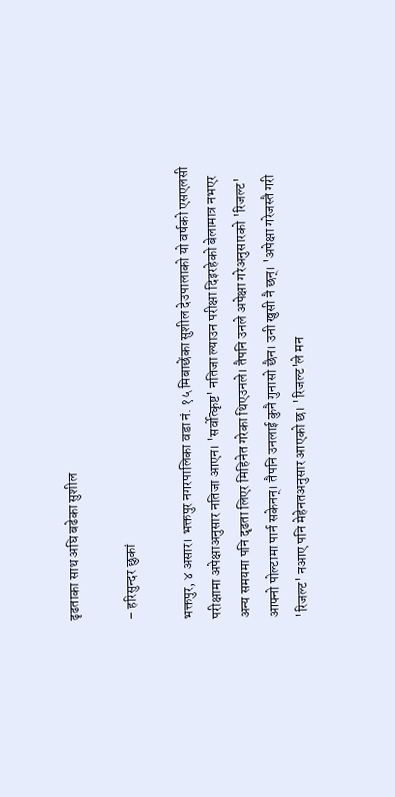ढृढताका साथ अघि बढेका सुशील

– हरिसुन्दर छुकां

भक्तपुर, ४ असार। भक्तपुर नगरपालिका वडा नं. १५ मिबाछेंका सुशील देउपालाको यो वर्षको एसएलसी परीक्षामा अपेक्षाअनुसार नतिजा आएन। 'सर्वोत्कृष्ट' नतिजा ल्याउन परीक्षा दिइरहेको बेलामात्र नभएर अन्य समयमा पनि दृढता लिएर मिहिनेत गरेका थिएउनले। तैपनि उनले अपेक्षा गरेअनुसारको 'रिजल्ट' आफ्नो पोल्टामा पार्न सकेनन्। तैपनि उनलाई कुनै गुनासो छैन। उनी खुसी नै छन्। 'अपेक्षा गरेजस्तै गरी 'रिजल्ट' नआए पनि मेहेनतअनुसार आएको छ। 'रिजल्ट'ले मन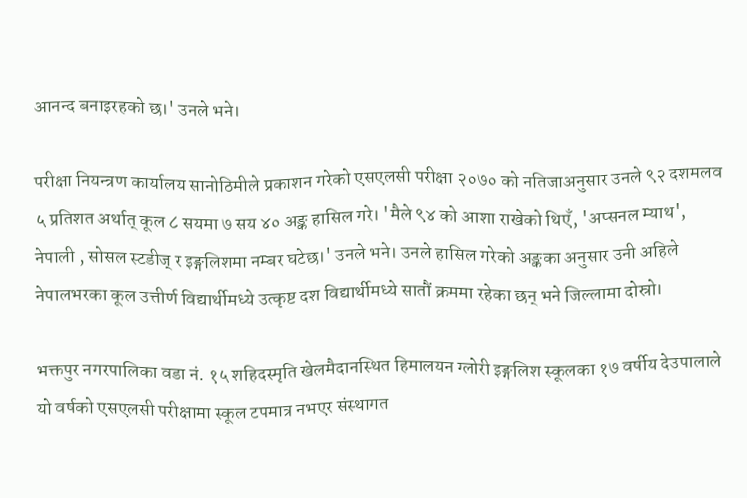आनन्द बनाइरहको छ।' उनले भने।

परीक्षा नियन्त्रण कार्यालय सानोठिमीले प्रकाशन गरेको एसएलसी परीक्षा २०७० को नतिजाअनुसार उनले ९२ दशमलव ५ प्रतिशत अर्थात् कूल ८ सयमा ७ सय ४० अङ्क हासिल गरे। 'मैले ९४ को आशा राखेको थिएँ, 'अप्सनल म्याथ', नेपाली , सोसल स्टडीज् र इङ्गलिशमा नम्बर घटेछ।' उनले भने। उनले हासिल गरेको अङ्कका अनुसार उनी अहिले नेपालभरका कूल उत्तीर्ण विद्यार्थीमध्ये उत्कृष्ट दश विद्यार्थीमध्ये सातौं क्रममा रहेका छन् भने जिल्लामा दोस्रो।

भक्तपुर नगरपालिका वडा नं. १५ शहिदस्मृति खेलमैदानस्थित हिमालयन ग्लोरी इङ्गलिश स्कूलका १७ वर्षीय देउपालाले यो वर्षको एसएलसी परीक्षामा स्कूल टपमात्र नभएर संस्थागत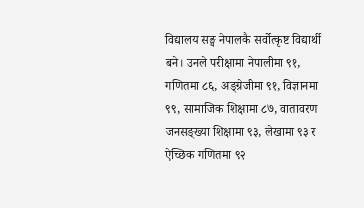विद्यालय सङ्घ नेपालकै सर्वोत्कृष्ट विद्यार्थी बने। उनले परीक्षामा नेपालीमा ९१, गणितमा ८६, अङ्ग्रेजीमा ९१, विज्ञानमा ९९, सामाजिक शिक्षामा ८७, वातावरण जनसङ्ख्या शिक्षामा ९३, लेखामा ९३ र ऐच्छिक गणितमा ९२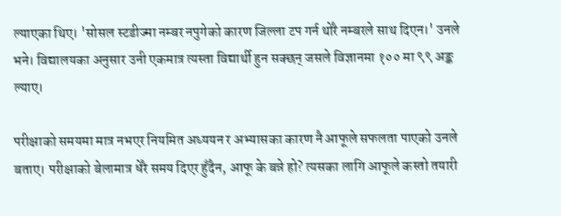ल्याएका थिए। 'सोसल स्टडीज्मा नम्बर नपुगेको कारण जिल्ला टप गर्न थोरै नम्बरले साथ दिएन।' उनले भने। विद्यालयका अनुसार उनी एकमात्र त्यस्ता विद्यार्थी हुन सक्छन् जसले विज्ञानमा १०० मा ९९ अङ्क ल्याए।

परीक्षाको समयमा मात्र नभएर नियमित अध्ययन र अभ्यासका कारण नै आफूले सफलता पाएको उनले बताए। परीक्षाको बेलामात्र धेरै समय दिएर हुँदैन, आफू के बन्ने हो? त्यसका लागि आफूले कस्तो तयारी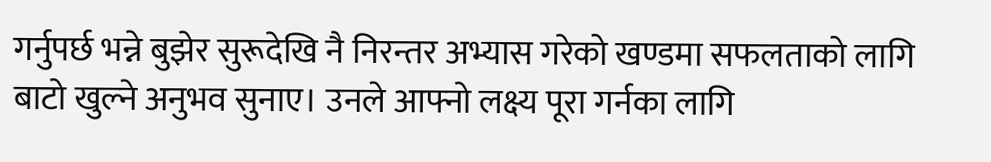गर्नुपर्छ भन्ने बुझेर सुरूदेखि नै निरन्तर अभ्यास गरेको खण्डमा सफलताको लागि बाटो खुल्ने अनुभव सुनाए। उनले आफ्नो लक्ष्य पूरा गर्नका लागि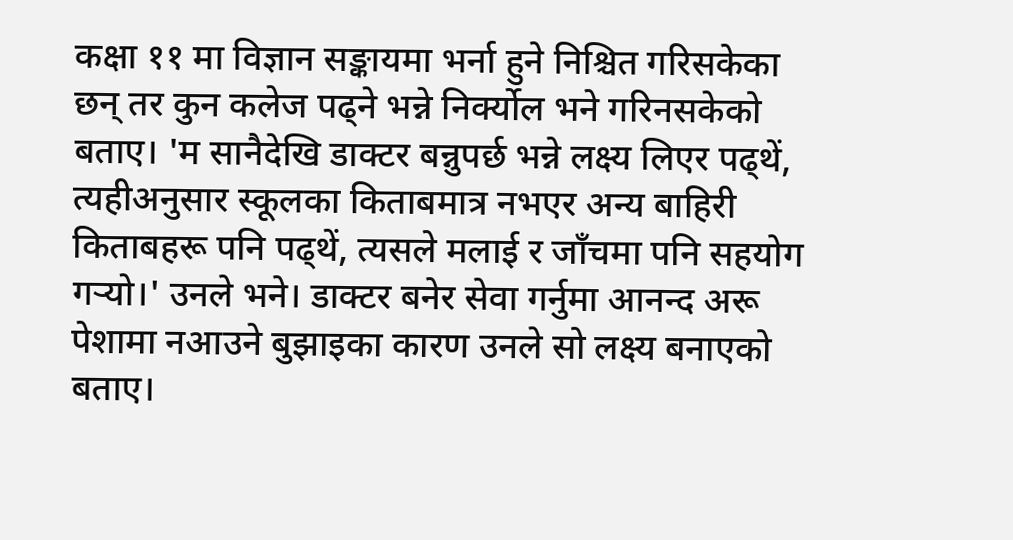कक्षा ११ मा विज्ञान सङ्कायमा भर्ना हुने निश्चित गरिसकेका छन् तर कुन कलेज पढ्ने भन्ने निर्क्योल भने गरिनसकेको बताए। 'म सानैदेखि डाक्टर बन्नुपर्छ भन्ने लक्ष्य लिएर पढ्थें, त्यहीअनुसार स्कूलका किताबमात्र नभएर अन्य बाहिरी किताबहरू पनि पढ्थें, त्यसले मलाई र जाँचमा पनि सहयोग गर्‍यो।' उनले भने। डाक्टर बनेर सेवा गर्नुमा आनन्द अरू पेशामा नआउने बुझाइका कारण उनले सो लक्ष्य बनाएको बताए।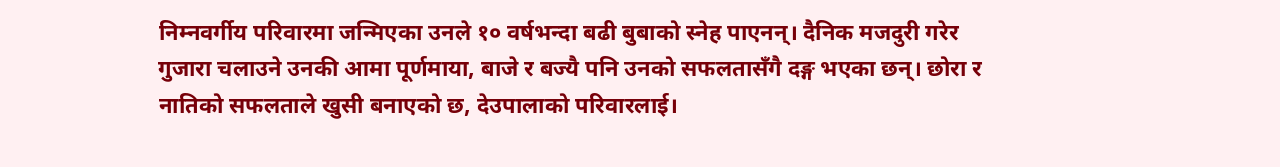निम्नवर्गीय परिवारमा जन्मिएका उनले १० वर्षभन्दा बढी बुबाको स्नेह पाएनन्। दैनिक मजदुरी गरेर गुजारा चलाउने उनकी आमा पूर्णमाया, बाजे र बज्यै पनि उनको सफलतासँगै दङ्ग भएका छन्। छोरा र नातिको सफलताले खुसी बनाएको छ, देउपालाको परिवारलाई।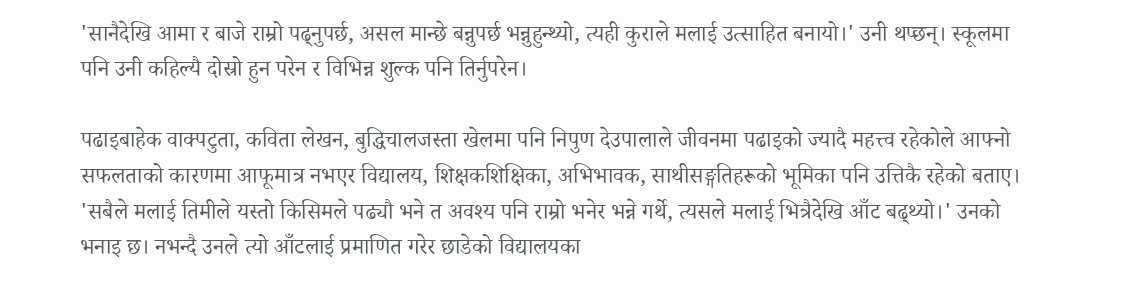'सानैदेखि आमा र बाजे राम्रो पढ्नुपर्छ, असल मान्छे बन्नुपर्छ भन्नुहुन्थ्यो, त्यही कुराले मलाई उत्साहित बनायो।' उनी थप्छन्। स्कूलमा पनि उनी कहिल्यै दोस्रो हुन परेन र विभिन्न शुल्क पनि तिर्नुपरेन।

पढाइबाहेक वाक्पटुता, कविता लेखन, बुद्धिचालजस्ता खेलमा पनि निपुण देउपालाले जीवनमा पढाइको ज्यादै महत्त्व रहेकोले आफ्नो सफलताको कारणमा आफूमात्र नभएर विद्यालय, शिक्षकशिक्षिका, अभिभावक, साथीसङ्गतिहरूको भूमिका पनि उत्तिकै रहेको बताए। 'सबैले मलाई तिमीले यस्तो किसिमले पढ्यौ भने त अवश्य पनि राम्रो भनेर भन्ने गर्थे, त्यसले मलाई भित्रैदेखि आँट बढ्थ्यो।' उनको भनाइ छ। नभन्दै उनले त्यो आँटलाई प्रमाणित गरेर छाडेको विद्यालयका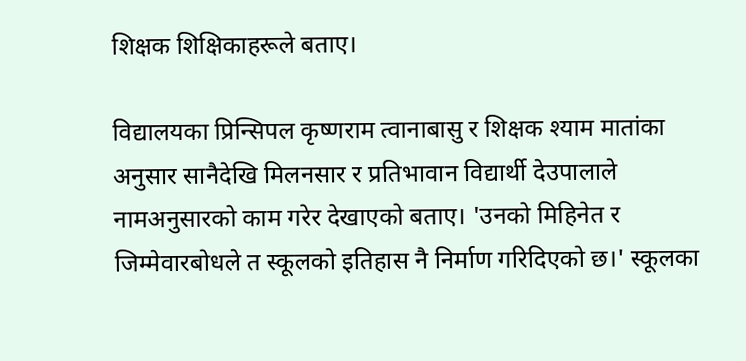शिक्षक शिक्षिकाहरूले बताए।

विद्यालयका प्रिन्सिपल कृष्णराम त्वानाबासु र शिक्षक श्याम मातांका अनुसार सानैदेखि मिलनसार र प्रतिभावान विद्यार्थी देउपालाले नामअनुसारको काम गरेर देखाएको बताए। 'उनको मिहिनेत र जिम्मेवारबोधले त स्कूलको इतिहास नै निर्माण गरिदिएको छ।' स्कूलका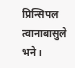प्रिन्सिपल त्वानाबासुले भने।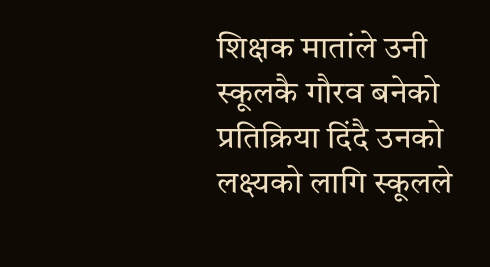शिक्षक मातांले उनी स्कूलकै गौरव बनेको प्रतिक्रिया दिंदै उनको लक्ष्यको लागि स्कूलले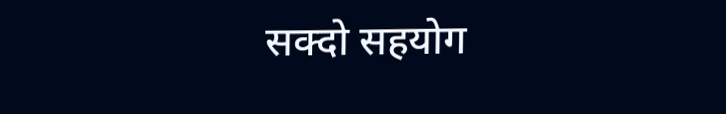सक्दो सहयोग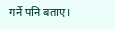गर्ने पनि बताए।